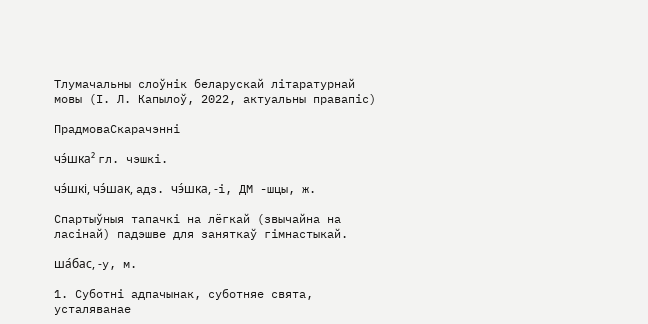Тлумачальны слоўнік беларускай літаратурнай мовы (І. Л. Капылоў, 2022, актуальны правапіс)

ПрадмоваСкарачэнні

чэ́шка² гл. чэшкі.

чэ́шкі, чэ́шак, адз. чэ́шка, -і, ДМ -шцы, ж.

Спартыўныя тапачкі на лёгкай (звычайна на ласінай) падэшве для заняткаў гімнастыкай.

ша́бас, -у, м.

1. Суботні адпачынак, суботняе свята, усталяванае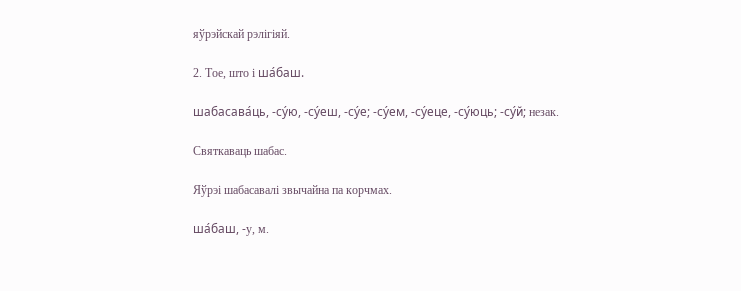яўрэйскай рэлігіяй.

2. Тое, што і ша́баш.

шабасава́ць, -су́ю, -су́еш, -су́е; -су́ем, -су́еце, -су́юць; -су́й; незак.

Святкаваць шабас.

Яўрэі шабасавалі звычайна па корчмах.

ша́баш, -у, м.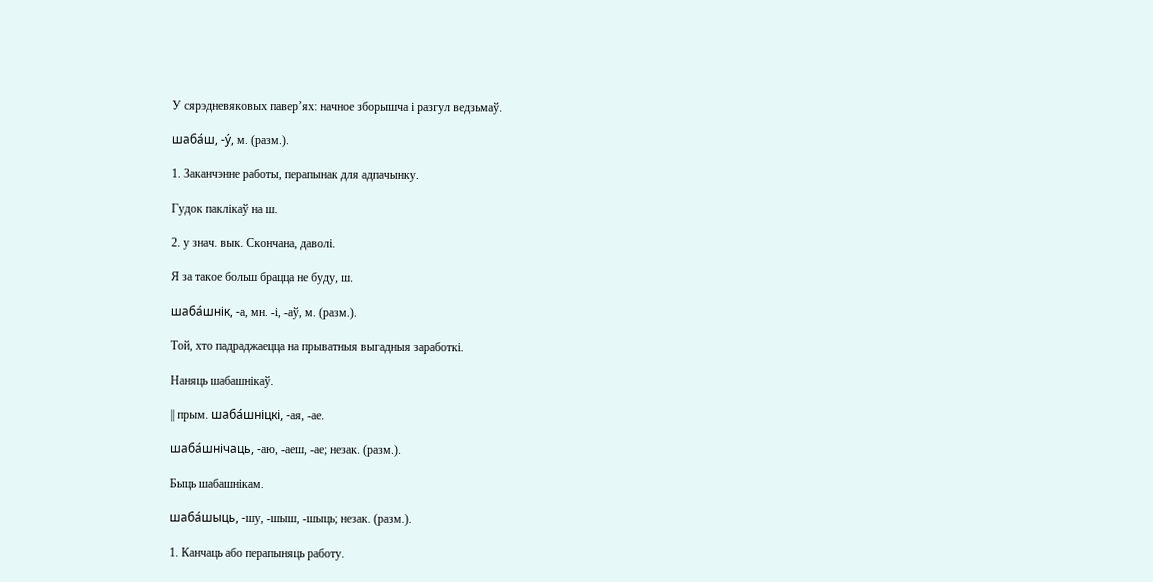У сярэдневяковых павер’ях: начное зборышча і разгул ведзьмаў.

шаба́ш, -у́, м. (разм.).

1. Заканчэнне работы, перапынак для адпачынку.

Гудок паклікаў на ш.

2. у знач. вык. Скончана, даволі.

Я за такое больш брацца не буду, ш.

шаба́шнік, -а, мн. -і, -аў, м. (разм.).

Той, хто падраджаецца на прыватныя выгадныя заработкі.

Наняць шабашнікаў.

|| прым. шаба́шніцкі, -ая, -ае.

шаба́шнічаць, -аю, -аеш, -ае; незак. (разм.).

Быць шабашнікам.

шаба́шыць, -шу, -шыш, -шыць; незак. (разм.).

1. Канчаць або перапыняць работу.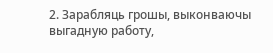2. Зарабляць грошы, выконваючы выгадную работу,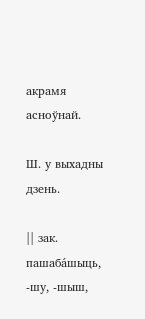акрамя асноўнай.

Ш. у выхадны дзень.

|| зак. пашаба́шыць, -шу, -шыш,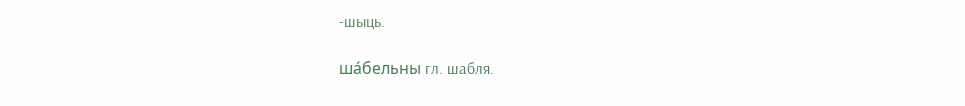-шыць.

ша́бельны гл. шабля.